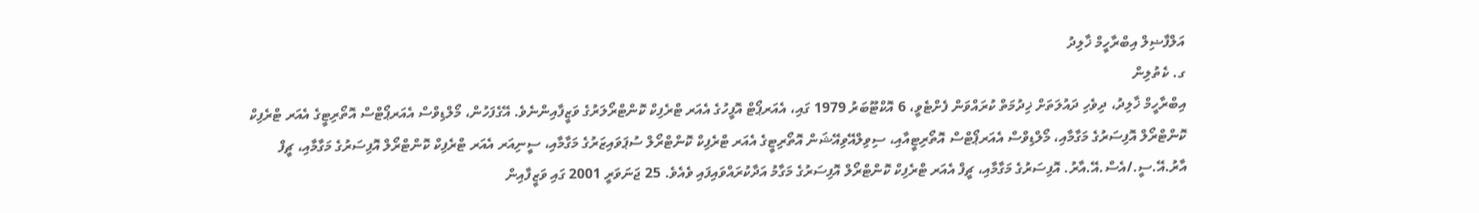އަލްފާޟިލް އިބްރާހީމް ޚާލިދު
ގ. ކެތުލިން
އިބްރާހީމް ޚާލިދު، ދިވެހި ދައުލަތަށް ޚިދުމަތް ކުރައްވަން ފެށްޓެވީ، 6 އޮކްޓޫބަރު 1979 ގައި، އެއަރޕޯޓް އޮފީހުގެ އެއަރ ޓްރެފިކް ކޮންޓްރޯލަރުގެ ވަޒީފާއިންނެވެ. އޭގެފަހުން، މޯލްޑިވްސް އެއަރޕޯޓްސް އޮތޯރިޓީގެ އެއަރ ޓްރެފިކް ކޮންޓްރޯލް އޮފިސަރުގެ މަގާމާއި، މޯލްޑިވްސް އެއަރޕޯޓްސް އޮތޯރިޓީއާއި، ސިވިލްއޭވިއޭޝަން އޮތޯރިޓީގެ އެއަރ ޓްރެފިކް ކޮންޓްރޯލް ސުޕަވައިޒަރުގެ މަގާމާއި، ސީނިއަރ އެއަރ ޓްރެފިކް ކޮންޓްރޯލް އޮފިސަރުގެ މަގާމާއި، ޗީފް އާރު.އޭ.ސީ./އެސް.އޭ.އާރު. އޮފިސަރުގެ މަގާމާއި، ޗީފް އެއަރ ޓްރެފިކް ކޮންޓްރޯލް އޮފިސަރުގެ މަގާމު އަދާކުރައްވައިފައި ވެއެވެ. 25 ޖަނަވަރީ 2001 ގައި ވަޒީފާއިން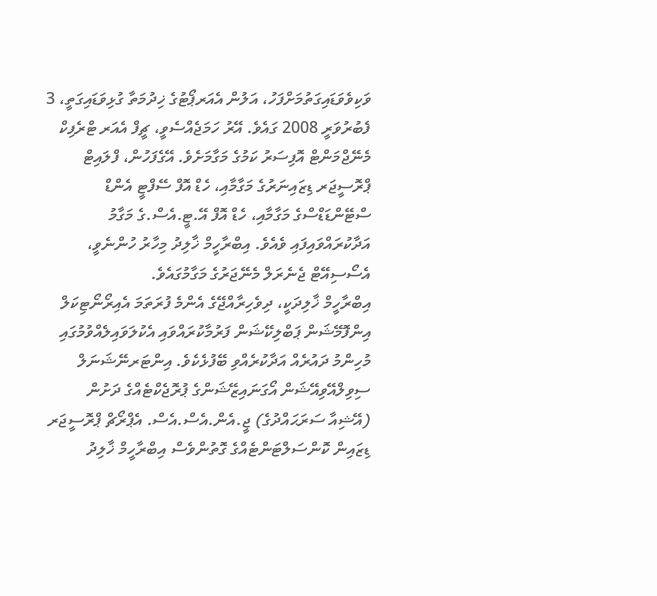ވަކިވެވަޑައިގަތުމަށްފަހު، އަލުން އެއަރޕޯޓުގެ ޚިދުމަތާ ގުޅިވަޑައިގަތީ، 3 ފެބުރުވަރީ 2008 ގައެވެ. އޭރު ހަމަޖެއްސެވީ، ޗީފް އެއަރ ޓްރެފިކް މެނޭޖްމަންޓް އޮފިސަރު ކަމުގެ މަގާމަށެވެ. އޭގެފަހުން، ފްލައިޓް ޕްރޮސީޖަރ ޑިޒައިނަރުގެ މަގާމާއި، ހެޑް އޮފް ސޭފްޓީ އެންޑް ސްޓޭންޑަޑްސްގެ މަގާމާއި، ހެޑް އޮފް އޭ.ޓީ.އެސް.ގެ މަގާމު އަދާކުރައްވައިފައި ވެއެވެ. އިބްރާހީމް ޚާލިދު މިހާރު ހުންނެވީ، އެސޯސިއޭޓް ޖެނެރަލް މެނޭޖަރުގެ މަގާމުގައެވެ.
އިބްރާހީމް ޚާލިދަކީ، ދިވެހިރާއްޖޭގެ އެންމެ ފުރަތަމަ އެއިރޯނޯޓިކަލް އިންފޮމޭޝަން ޕަބްލިކޭޝަން ފަރުމާކުރައްވައި އެކުލަވައިލެއްވުމުގައި މުހިންމު ދައުރެއް އަދާކުރެއްވި ބޭފުޅެކެވެ. އިންޓަރނޭޝަނަލް ސިވިލްއޭވިއޭޝަން އޯގަނައިޒޭޝަންގެ ޕުރޮޖެކްޓެއްގެ ދަށުން (އޭޝިއާ ސަރަޙައްދުގެ) ޖީ.އެން.އެސް.އެސް. އެޕްރޯޗް ޕްރޮސީޖަރ ޑިޒައިން ކޮންސަލްޓަންޓެއްގެ ގޮތުންވެސް އިބްރާހީމް ޚާލިދު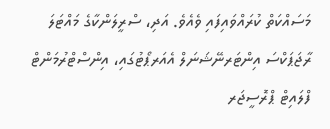މަސައްކަތް ކުރައްވައިފައި ވެއެވެ. އަދި، ސްރީލަންކާގެ މައްޓަލަ ރާޖަޕަކްސަ އިންޓަރނޭޝަނަލް އެއަރޕޯޓުގައި، އިންސްޓްރުމަންޓް ފްލައިޓް ޕްރޮސީޖަރ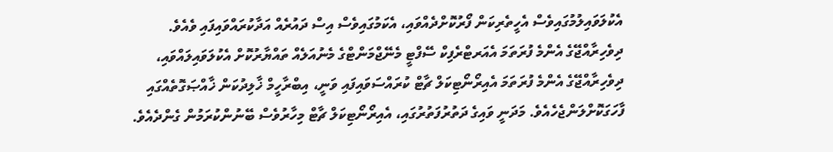އެކުލަވައިލުމުގައިވެސް އެހީތެރިކަން ފޯރުކޮށްދެއްވައި، އެކަމުގައިވެސް އިސް ދައުރެއް އަދާކުރައްވައިފައި ވެއެވެ.
ދިވެހިރާއްޖޭގެ އެންމެ ފުރަތަމަ އެއަރޓްރެފިކް ސޭފްޓީ މެނޭޖްމަންޓްގެ މެނުއަލެއް ތައްޔާރުކޮށް އެކުލަވައިލައްވައި، ދިވެހިރާއްޖޭގެ އެންމެ ފުރަތަމަ އެއިރޯނޯޓިކަލް ޗާޓް ކުރައްސަވައިފައި ވަނީ، އިބްރާހީމް ޚާލިދުކަން ޚާއްޞަގޮތެއްގައި ފާހަގަކޮށްލަންޖެހެއެވެ. މަދަނީ ވައިގެ ދަތުރުފަތުރުގައި، އެއިރޯނޯޓިކަލް ޗާޓް މިހާރުވެސް ބޭނުންކުރަމުން ގެންދެއެވެ.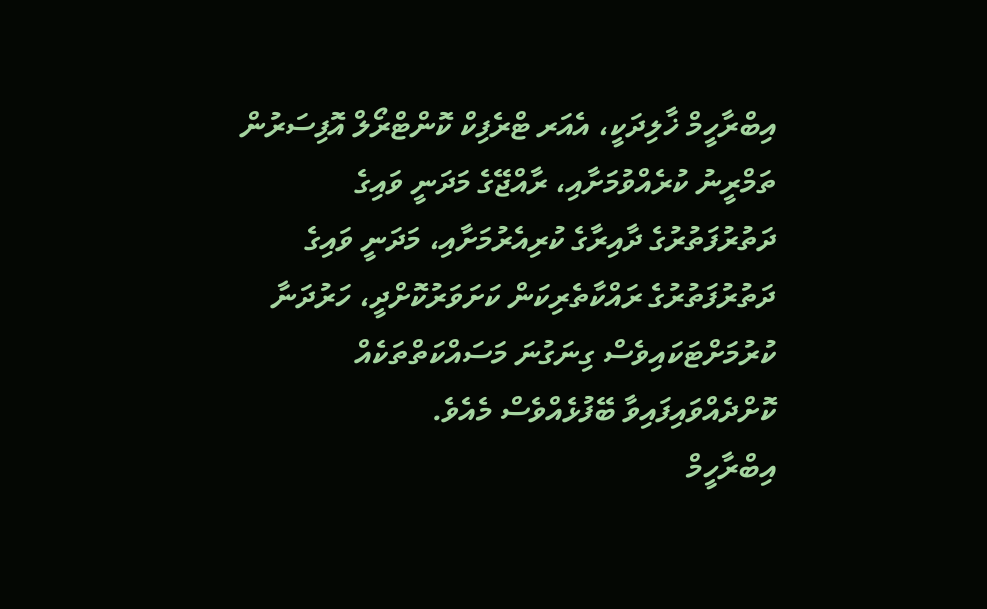އިބްރާހީމް ޚާލިދަކީ، އެއަރ ޓްރެފިކް ކޮންޓްރޯލް އޮފިސަރުން ތަމްރީނު ކުރެއްވުމަށާއި، ރާއްޖޭގެ މަދަނީ ވައިގެ ދަތުރުފަތުރުގެ ދާއިރާގެ ކުރިއެރުމަށާއި، މަދަނީ ވައިގެ ދަތުރުފަތުރުގެ ރައްކާތެރިކަން ކަށަވަރުކޮށްދީ، ހަރުދަނާ ކުރުމަށްޓަކައިވެސް ގިނަގުނަ މަސައްކަތްތަކެއް ކޮށްދެއްވައިފައިވާ ބޭފުޅެއްވެސް މެއެވެ.
އިބްރާހީމް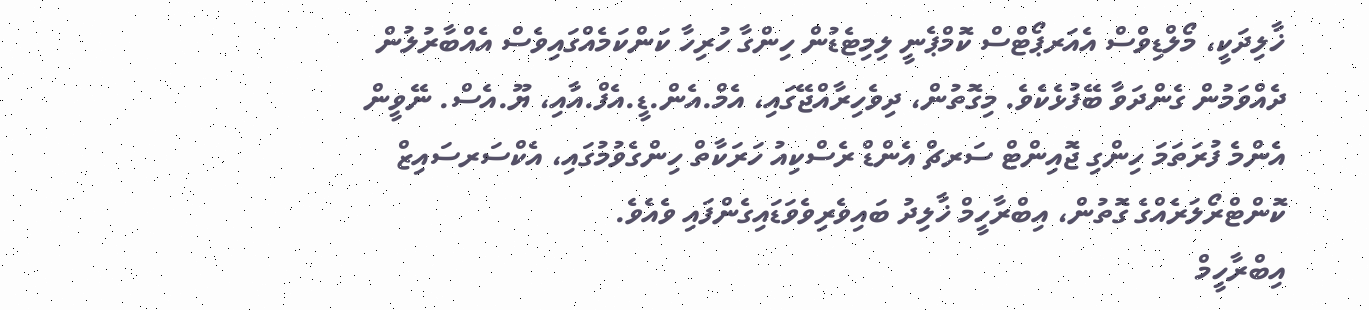ޚާލިދަކީ، މޯލްޑިވްސް އެއަރޕޯޓްސް ކޮމްޕެނީ ލިމިޓެޑުން ހިންގާ ހުރިހާ ކަންކަމެއްގައިވެސް އެއްބާރުލުން ދެއްވަމުން ގެންދަވާ ބޭފުޅެކެވެ. މިގޮތުން، ދިވެހިރާއްޖޭގައި، އެމް.އެން.ޑީ.އެފް.އާއި، ޔޫ.އެސް. ނޭވީން އެންމެ ފުރަތަމަ ހިންގި ޖޮއިންޓް ސަރޗް އެންޑް ރެސްކިއު ހަރަކާތް ހިންގެވުމުގައި، އެކްސަރސައިޒް ކޮންޓްރޯލަރެއްގެ ގޮތުން، އިބްރާހީމް ޚާލިދު ބައިވެރިވެވަޑައިގެންފައި ވެއެވެ.
އިބްރާހީމް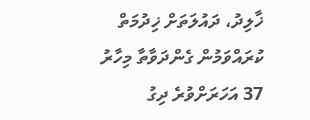ޚާލިދު، ދައުލަތަށް ޚިދުމަތް ކުރައްވަމުން ގެންދަވާތާ މިހާރު 37 އަހަރަށްވުރެ ދިގު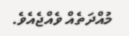މުއްދަތެއް ވެއްޖެއެވެ.